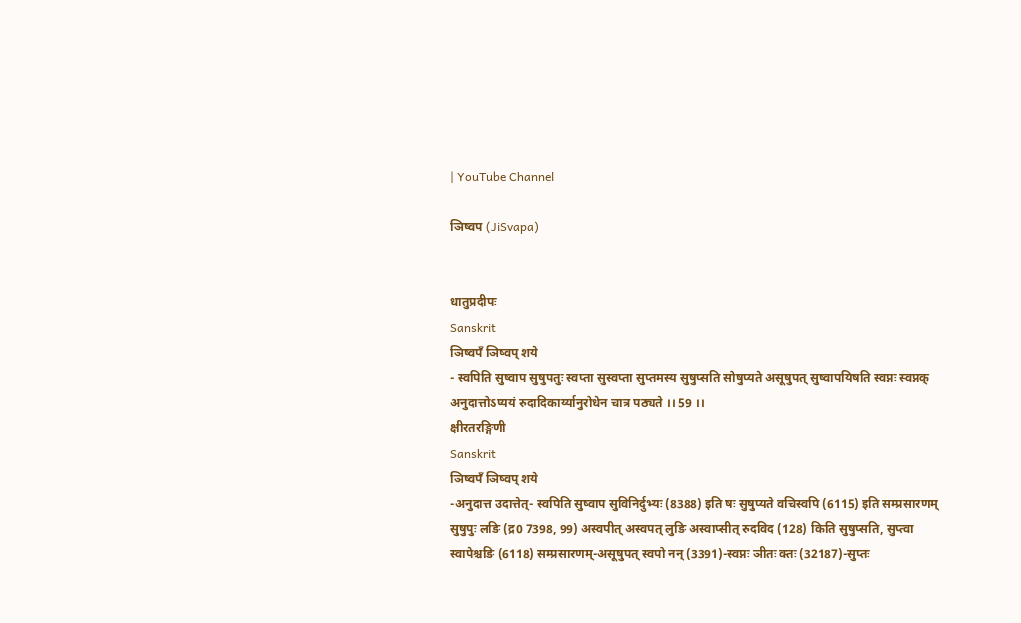| YouTube Channel

ञिष्वप (JiSvapa)


धातुप्रदीपः
Sanskrit
ञिष्वपँ ञिष्वप् शये
- स्वपिति सुष्वाप सुषुपतुः स्वप्ता सुस्वप्ता सुप्तमस्य सुषुप्सति सोषुप्यते असूषुपत् सुष्वापयिषति स्वप्नः स्वप्नक् अनुदात्तोऽप्ययं रुदादिकार्य्यानुरोधेन चात्र पठ्यते ।। 59 ।।
क्षीरतरङ्गिणी
Sanskrit
ञिष्वपँ ञिष्वप् शये
-अनुदात्त उदात्तेत्- स्वपिति सुष्वाप सुविनिर्दुभ्यः (8388) इति षः सुषुप्यते वचिस्वपि (6115) इति सम्प्रसारणम् सुषुपुः लङि (द्र0 7398, 99) अस्वपीत् अस्वपत् लुङि अस्वाप्सीत् रुदविद (128) किति सुषुप्सति, सुप्त्वा स्वापेश्चङि (6118) सम्प्रसारणम्-असूषुपत् स्वपो नन् (3391)-स्वप्नः ञीतः क्तः (32187)-सुप्तः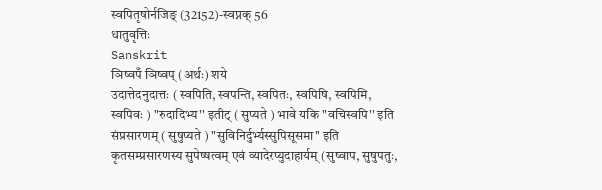स्वपितृषोर्नजिङ् (32152)-स्वप्नक् 56
धातुवृत्तिः
Sanskrit
ञिष्वपँ ञिष्वप् (अर्थः) शये
उदात्तेदनुदात्तः ( स्वपिति, स्वपन्ति, स्वपितः, स्वपिषि, स्वपिमि, स्वपिवः ) "रुदादिभ्य'' इतीट् ( सुप्यते ) भावे यकि "वचिस्वपि'' इति संप्रसारणम् ( सुषुप्यते ) "सुविनिर्दुर्भ्यस्सुपिसूसमा'' इति कृतसम्प्रसारणस्य सुपेष्षत्वम् एवं व्यादेरप्युदाहार्यम् (सुष्वाप, सुषुपतुः,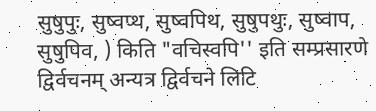सुषुपुः, सुष्वप्थ, सुष्वपिथ, सुषुपथुः, सुष्वाप, सुषुपिव, ) किति "वचिस्वपि'' इति सम्प्रसारणे द्विर्वचनम् अन्यत्र द्विर्वचने लिटि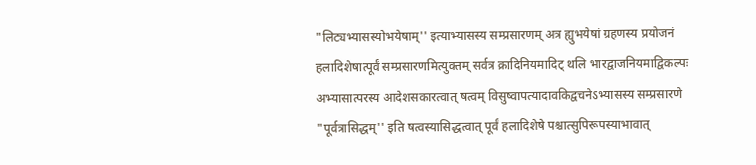"लिट्यभ्यासस्योभयेषाम्'' इत्याभ्यासस्य सम्प्रसारणम् अत्र ह्युभयेषां ग्रहणस्य प्रयोजनं हलादिशेषात्पूर्वं सम्प्रसारणमित्युक्तम् सर्वत्र क्रादिनियमादिट् थलि भारद्वाजनियमाद्विकल्पः अभ्यासात्परस्य आदेशसकारत्वात् षत्वम् विसुष्वापत्यादावकिद्वचनेऽभ्यासस्य सम्प्रसारणे "पूर्वत्रासिद्धम्'' इति षत्वस्यासिद्धत्वात् पूर्वं हलादिशेषे पश्चात्सुपिरूपस्याभावात्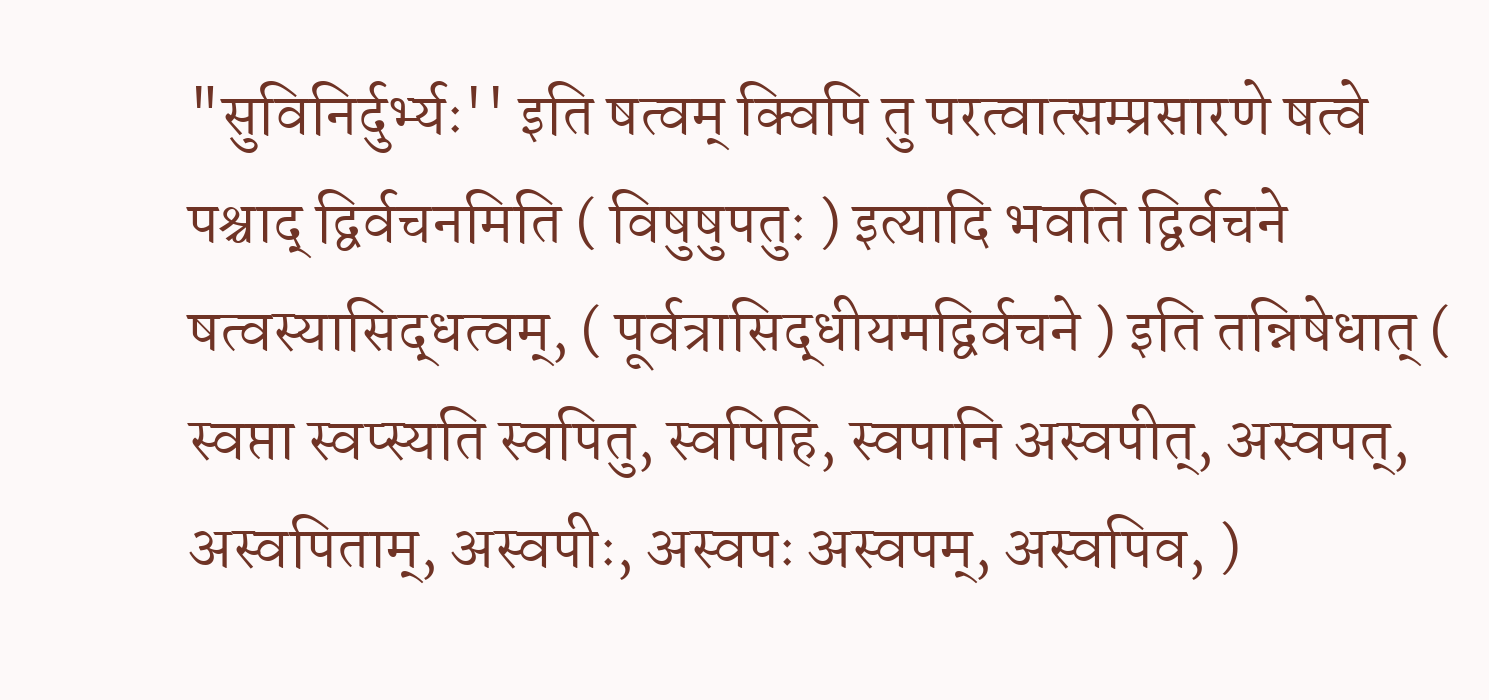"सुविनिर्दुर्भ्यः'' इति षत्वम् क्विपि तु परत्वात्सम्प्रसारणे षत्वे पश्चाद् द्विर्वचनमिति ( विषुषुपतुः ) इत्यादि भवति द्विर्वचने षत्वस्यासिद्धत्वम्, ( पूर्वत्रासिद्धीयमद्विर्वचने ) इति तन्निषेधात् ( स्वप्ता स्वप्स्यति स्वपितु, स्वपिहि, स्वपानि अस्वपीत्, अस्वपत्, अस्वपिताम्, अस्वपीः, अस्वपः अस्वपम्, अस्वपिव, )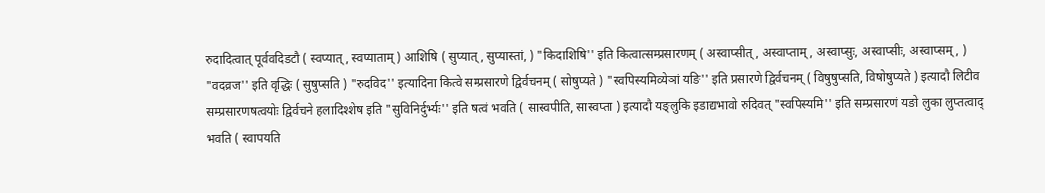रुदादित्वात् पूर्ववदिडटौ ( स्वप्यात्, स्वप्याताम् ) आशिषि ( सुप्यात्, सुप्यास्तां, ) "किदाशिषि'' इति कित्वात्सम्प्रसारणम् ( अस्वाप्सीत्, अस्वाप्ताम्, अस्वाप्सुः, अस्वाप्सीः, अस्वाप्सम्, ) "वदव्रज'' इति वृद्धिः ( सुषुप्सति ) "रुदविद'' इत्यादिना कित्वे सम्प्रसारणे द्विर्वचनम् ( सोषुप्यते ) "स्वपिस्यमिव्येञां यङि'' इति प्रसारणे द्विर्वचनम् ( विषुषुप्सति, विषोषुप्यते ) इत्यादौ लिटीव सम्प्रसारणषत्वयोः द्विर्वचने हलादिश्शेष इति "सुविनिर्दुर्भ्यः'' इति षत्वं भवति ( सास्वपीति, सास्वप्ता ) इत्यादौ यङ्लुकि इडाद्यभावो रुदिवत् "स्वपिस्यमि'' इति सम्प्रसारणं यङो लुका लुप्तत्वाद् भवति ( स्वापयति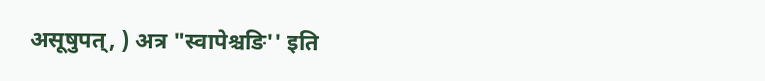असूषुपत्, ) अत्र "स्वापेश्चङि'' इति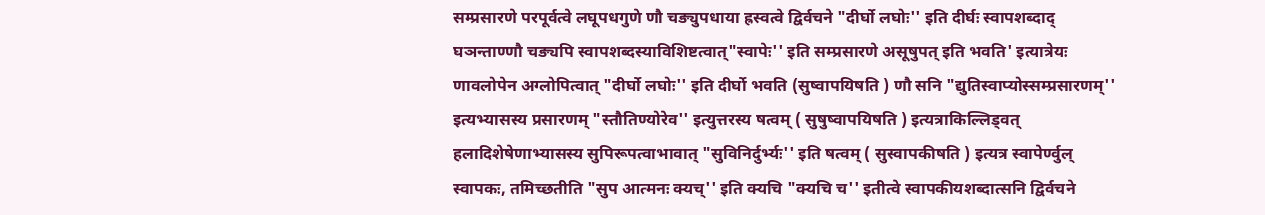सम्प्रसारणे परपूर्वत्वे लघूपधगुणे णौ चङ्युपधाया ह्रस्वत्वे द्विर्वचने "दीर्घो लघोः'' इति दीर्घः स्वापशब्दाद् घञन्ताण्णौ चङ्यपि स्वापशब्दस्याविशिष्टत्वात्"स्वापेः'' इति सम्प्रसारणे असूषुपत् इति भवति' इत्यात्रेयः णावलोपेन अग्लोपित्वात् "दीर्घो लघोः'' इति दीर्घो भवति (सुष्वापयिषति ) णौ सनि "द्युतिस्वाप्योस्सम्प्रसारणम्'' इत्यभ्यासस्य प्रसारणम् "स्तौतिण्योरेव'' इत्युत्तरस्य षत्वम् ( सुषुष्वापयिषति ) इत्यत्राकिल्लिड्वत् हलादिशेषेणाभ्यासस्य सुपिरूपत्वाभावात् "सुविनिर्दुर्भ्यः'' इति षत्वम् ( सुस्वापकीषति ) इत्यत्र स्वापेर्ण्वुल् स्वापकः, तमिच्छतीति "सुप आत्मनः क्यच्'' इति क्यचि "क्यचि च'' इतीत्वे स्वापकीयशब्दात्सनि द्विर्वचने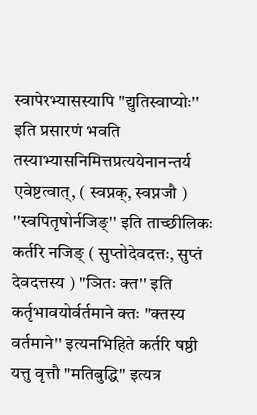स्वापेरभ्यासस्यापि "द्युतिस्वाप्योः'' इति प्रसारणं भवति तस्याभ्यासनिमित्तप्रत्ययेनानन्तर्य एवेष्टत्वात्, ( स्वप्नक्, स्वप्नजौ ) ''स्वपितृषोर्नजिङ्'' इति ताच्छीलिकः कर्तरि नजिङ् ( सुप्तोदेवदत्तः, सुप्तं देवदत्तस्य ) "ञितः क्त'' इति कर्तृभावयोर्वर्तमाने क्तः "क्तस्य वर्तमाने'' इत्यनभिहिते कर्तरि षष्ठी यत्तु वृत्तौ "मतिबुद्धि'' इत्यत्र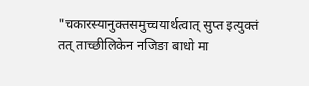"चकारस्यानुक्तसमुच्चयार्थत्वात् सुप्त इत्युक्तं तत् ताच्छीलिकेन नजिङा बाधो मा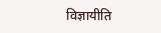विज्ञायीति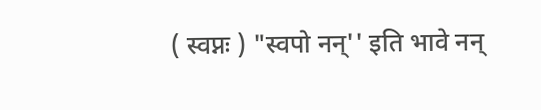( स्वप्नः ) "स्वपो नन्'' इति भावे नन्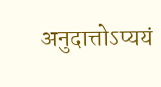अनुदात्तोऽप्ययं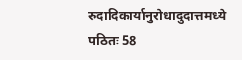रुदादिकार्यानुरोधादुदात्तमध्ये पठितः 58